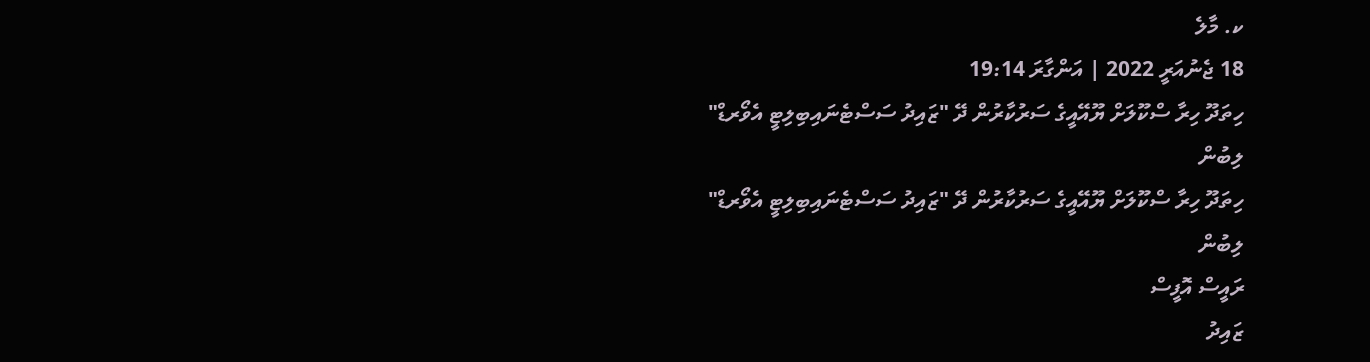ކ. މާލެ
18 ޖެނުއަރީ 2022 | އަންގާރަ 19:14
ހިތަދޫ ހިރާ ސްކޫލަށް ޔޫއޭއީގެ ސަރުކާރުން ދޭ "ޒައިދު ސަސްޓެނައިބިލިޓީ އެވޯރޑް" ލިބުން
ހިތަދޫ ހިރާ ސްކޫލަށް ޔޫއޭއީގެ ސަރުކާރުން ދޭ "ޒައިދު ސަސްޓެނައިބިލިޓީ އެވޯރޑް" ލިބުން
ރައީސް އޮފީސް
ޒައިދު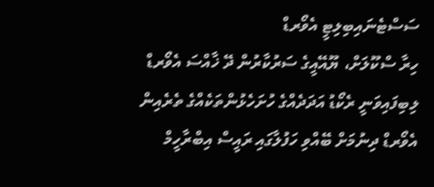ސަސްޓެނައިބިލިޓީ އެވޯރޑް
ހިރާ ސްކޫލަށް، ޔޫއޭއީގެ ސަރުކާރުން ދޭ ޚާއްސަ އެވޯރޑް ލިބިފައިވަނީ ރެކޯޑު އަދަދެއްގެ ހުށަހެޅުންތަކެއްގެ ތެރެއިން
އެވޯރޑް ދިނުމަށް ބޭއްވި ހަފުލާގައި ރައީސް އިބްރާހީމް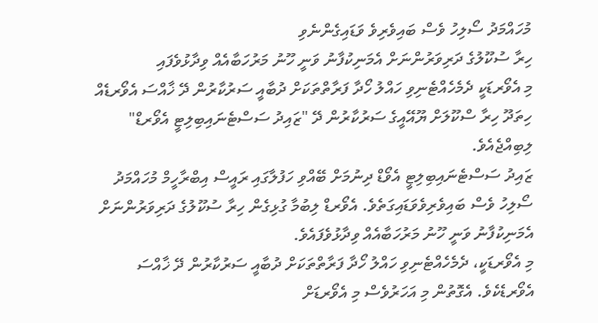މުހައްމަދު ސޯލިހު ވެސް ބައިވެރިވެ ވަޑައިގެންނެވި
ހިރާ ސުކޫލުގެ ދަރިވަރުންނަށް އެމަނިކުފާނު ވަނީ ހޫނު މަރުހަބާއެއް ވިދާޅުވެފައި
މި އެވޯރޑަކީ ދެމެހެއްޓެނިވި ހައްލު ހޯދާ ފަރާތްތަކަށް ދުބާއީ ސަރުކާރުން ދޭ ޚާއްސަ އެވޯރޑެއް
ހިތަދޫ ހިރާ ސްކޫލަށް ޔޫއޭއީގެ ސަރުކާރުން ދޭ "ޒައިދު ސަސްޓެނައިބިލިޓީ އެވޯރޑް" ލިބިއްޖެއެވެ.
ޒައިދު ސަސްޓެނައިބިލިޓީ އެވޯޑް ދިނުމަށް ބޭއްވި ހަފުލާގައި ރައީސް އިބްރާހީމް މުހައްމަދު ސޯލިހު ވެސް ބައިވެރިވެވަޑައިގަތެވެ. އެވޯރޑް ލިބުމާ ގުޅިގެން ހިރާ ސުކޫލުގެ ދަރިވަރުންނަށް އެމަނިކުފާނު ވަނީ ހޫނު މަރުހަބާއެއް ވިދާޅުވެފައެވެ.
މި އެވޯރޑަކީ، ދެމެހެއްޓެނިވި ހައްލު ހޯދާ ފަރާތްތަކަށް ދުބާއީ ސަރުކާރުން ދޭ ޚާއްސަ އެވޯރޑެކެވެ. އެގޮތުން މި އަހަރުވެސް މި އެވޯރޑަށް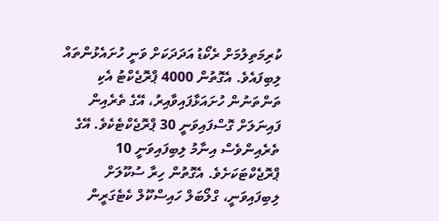ކުރިމަތިލުމަށް ރެކޯޑު އަދަދަކަށް ވަނީ ހުށައެޅުންތައް ލިބިފައެވެ. އެގޮތުން 4000 ޕްރޮޖެކްޓު އެކި ތަންތަނުން ހުށައަޅާފައިވާއިރު، އޭގެ ތެރެއިން ފައިނަލަށް ގޮސްފައިވަނީ 30 ޕްރޮޖެކްޓެކެވެ. އޭގެ ތެރެއިންވެސް އިނާމު ލިބިފައިވަނީ 10 ޕްރޮޖެކްޓަކަށެވެ. އެގޮތުން ހިރާ ސުކޫލަށް ލިބިފައިވަނީ، ގްލޯބަލް ހައިސްކޫލް ކެޓެގަރީން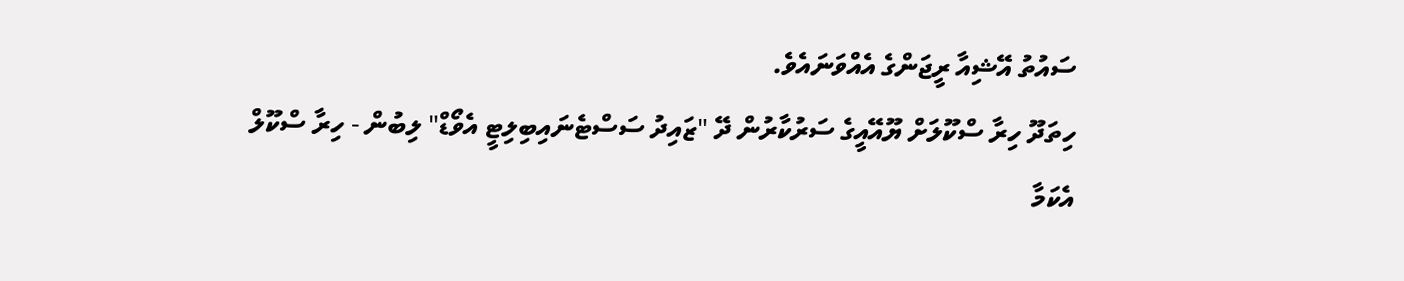ސައުތު އޭޝިއާ ރީޖަންގެ އެއްވަނައެވެ.
ހިތަދޫ ހިރާ ސްކޫލަށް ޔޫއޭއީގެ ސަރުކާރުން ދޭ "ޒައިދު ސަސްޓެނައިބިލިޓީ އެވޯޑް" ލިބުން - ހިރާ ސްކޫލް
އެކަމާ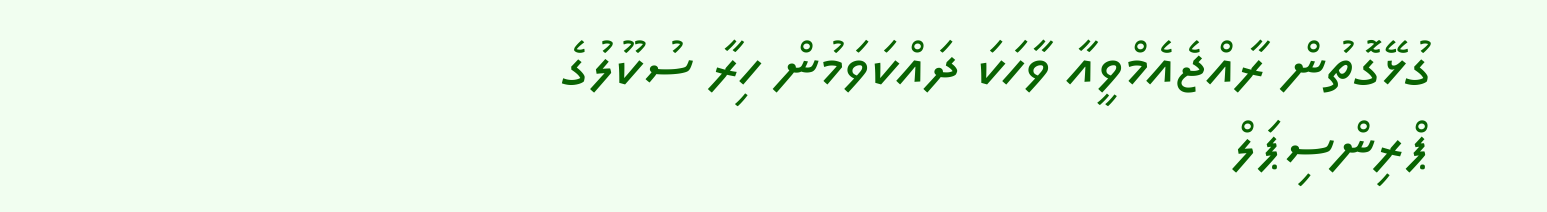ގުޅޭގޮތުން ރާއްޖެއެމްވީއާ ވާހަކަ ދައްކަވަމުން ހިރާ ސުކޫލުގެ ޕްރިންސިޕަލް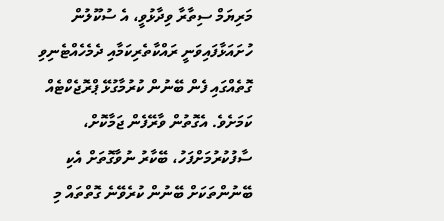މަރިޔަމް ސިތާރާ ވިދާޅުވީ، އެ ސުކޫލުން ހުށައަޅާފައިވަނީ ރައްކާތެރިކަމާއި ދެމެހެއްޓެނިވި ގޮތެއްގައި ފެން ބޭނުން ކުރުމާގުޅޭ ޕްރޮޖެކްޓެއް ކަމަށެވެ. އެގޮތުން ވާރޭފެން ޖަމާކޮށް، ސާފުކުރުމަށްފަހު، ބޭކާރު ނުވާގޮތަށް އެކި ބޭނުންތަކަށް ބޭނުން ކުރެވޭނެ ގޮތްތައް މި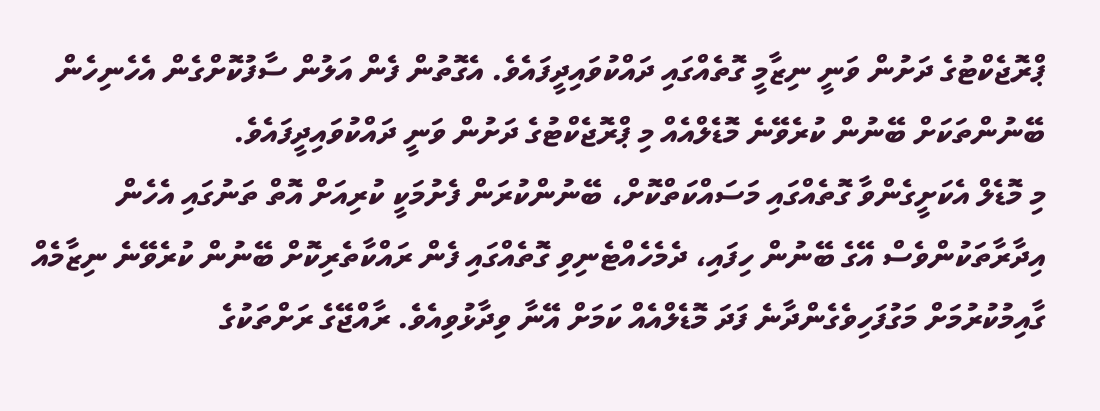ޕްރޮޖެކްޓުގެ ދަށުން ވަނީ ނިޒާމީ ގޮތެއްގައި ދައްކުވައިދީފައެވެ. އެގޮތުން ފެން އަލުން ސާފުކޮށްގެން އެހެނިހެން ބޭނުންތަކަށް ބޭނުން ކުރެވޭނެ މޮޑެލްއެއް މި ޕްރޮޖެކްޓުގެ ދަށުން ވަނީ ދައްކުވައިދީފައެވެ.
މި މޮޑެލް އެކަށީގެންވާ ގޮތެއްގައި މަސައްކަތްކޮށް، ބޭނުންކުރަން ފެށުމަކީ ކުރިއަށް އޮތް ތަނުގައި އެހެން އިދާރާތަކުންވެސް އޭގެ ބޭނުން ހިފައި، ދެމެހެއްޓެނިވި ގޮތެއްގައި ފެން ރައްކާތެރިކޮށް ބޭނުން ކުރެވޭނެ ނިޒާމެއް ގާއިމުކުރުމަށް މަގުފަހިވެގެންދާނެ ފަދަ މޮޑެލްއެއް ކަމަށް އޭނާ ވިދާޅުވިއެވެ. ރާއްޖޭގެ ރަށްތަކުގެ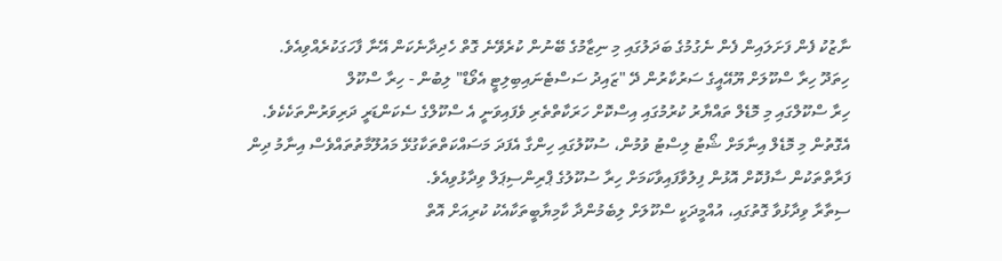ނާޒުކު ފެން ފަށަލައިން ފެން ނެގުމުގެ ބަދަލުގައި މި ނިޒާމުގެ ބޭނުން ކުރެވޭނެ ގޮތް ހެދިދާނެކަން އޭނާ ފާހަގަކުރެއްވިއެވެ.
ހިތަދޫ ހިރާ ސްކޫލަށް ޔޫއޭއީގެ ސަރުކާރުން ދޭ "ޒައިދު ސަސްޓެނައިބިލިޓީ އެވޯޑް" ލިބުން - ހިރާ ސްކޫލް
ހިރާ ސްކޫލްގައި މި މޮޑެލް ތައްޔާރު ކުރުމުގައި އިސްކޮށް ހަރަކާތްތެރި ވެފައިވަނީ އެ ސްކޫލްގެ ސެކަންޑަރީ ދަރިވަރުންތަކެކެވެ. އެގޮތުން މި މޮޑެލް އިނާމަށް ޝޯޓު ލިސްޓު ވުމުން، ސުކޫލުގައި ހިންގާ އެފަދަ މަސައްކަތްތަކާގުޅޭ މައުލޫމާތުތައްވެސް އިނާމު ދިން ފަރާތްތަކުން ސާފުކޮށް އޮޅުން ފިލުވާފައިވާކަމަށް ހިރާ ސުކޫލުގެ ޕްރިންސިޕަލް ވިދާޅުވިއެވެ.
ސިތާރާ ވިދާޅުވާ ގޮތުގައި، އުއްމީދަކީ ސްކޫލަށް ލިބެމުންދާ ކާމިޔާބީތަކާއެކު ކުރިއަށް އޮތް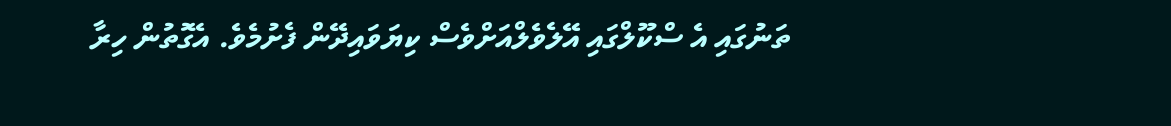ތަނުގައި އެ ސްކޫލްގައި އޭލެވެލްއަށްވެސް ކިޔަވައިދޭން ފެށުމެވެ. އެގޮތުން ހިރާ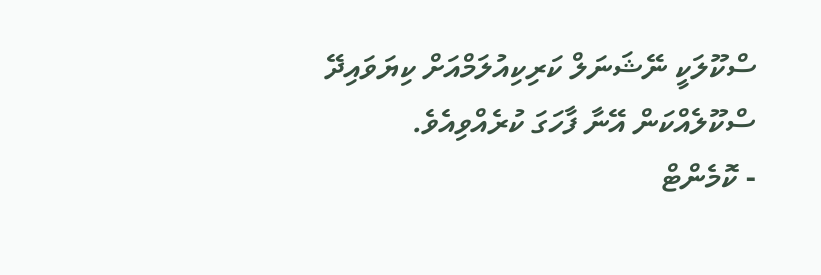ސްކޫލަކީ ނޭޝަނަލް ކަރިކިއުލަމްއަށް ކިޔަވައިދޭ ސްކޫލެއްކަން އޭނާ ފާހަގަ ކުރެއްވިއެވެ.
- ކޮމެންޓް